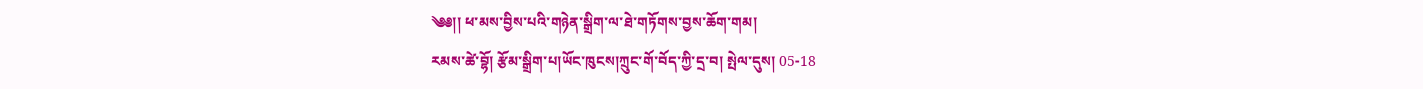༄༅།། ཕ་མས་བྱིས་པའི་གཉེན་སྒྲིག་ལ་ཐེ་གཏོགས་བྱས་ཆོག་གམ།
རམས་ཚེ་བྷོ། རྩོམ་སྒྲིག་པ།ཡོང་ཁུངས།ཀྲུང་གོ་བོད་ཀྱི་དྲ་བ། སྤེལ་དུས། 05-18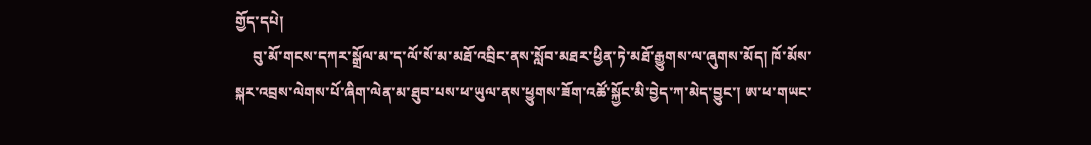གྱོད་དཔེ།
     བུ་མོ་གངས་དཀར་སྒྲོལ་མ་ད་ལོ་སོ་མ་མཐོ་འབྲིང་ནས་སློབ་མཐར་ཕྱིན་ཏེ་མཐོ་རྒྱུགས་ལ་ཞུགས་མོད། ཁོ་མོས་སྐར་འབྲས་ལེགས་པོ་ཞིག་ལེན་མ་ཐུབ་པས་ཕ་ཡུལ་ནས་ཕྱུགས་ཟོག་འཚོ་སྐྱོང་མི་བྱེད་ཀ་མེད་བྱུང་། ཨ་ཕ་གཡང་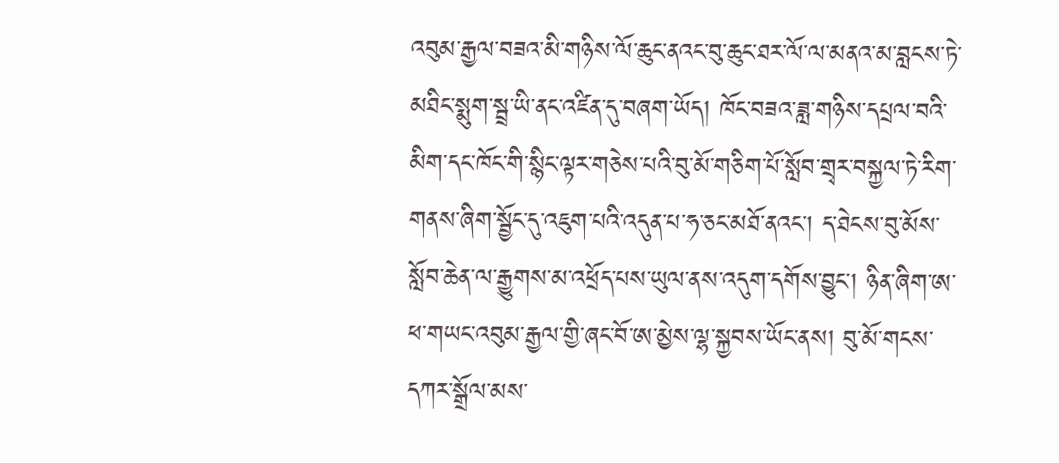འབུམ་རྒྱལ་བཟའ་མི་གཉིས་ལོ་ཆུང་ནའང་བུ་ཆུང་ཐར་ལོ་ལ་མནའ་མ་བླངས་ཏེ་མཐིང་སྨུག་སྦྲ་ཡི་ནང་འཛིན་དུ་བཞག་ཡོད། ཁོང་བཟའ་ཟླ་གཉིས་དཔྲལ་བའི་མིག་དང་ཁོང་གི་སྙིང་ལྟར་གཅེས་པའི་བུ་མོ་གཅིག་པོ་སློབ་གྲྭར་བསྐྱལ་ཏེ་རིག་གནས་ཞིག་སྦྱོང་དུ་འཇུག་པའི་འདུན་པ་ཧ་ཅང་མཐོ་ནའང་། ད་ཐེངས་བུ་མོས་སློབ་ཆེན་ལ་རྒྱུགས་མ་འཕྲོད་པས་ཡུལ་ནས་འདུག་དགོས་བྱུང་། ཉིན་ཞིག་ཨ་ཕ་གཡང་འབུམ་རྒྱལ་གྱི་ཞང་བོ་ཨ་མྱེས་ལྷ་སྐྱབས་ཡོང་ནས། བུ་མོ་གངས་དཀར་སྒྲོལ་མས་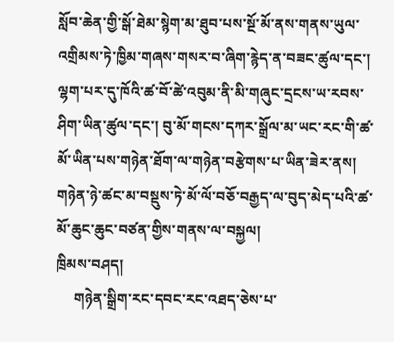སློབ་ཆེན་གྱི་སྒོ་ཐེམ་སྙེག་མ་ཐུབ་པས་སྔོ་མོ་ནས་གནས་ཡུལ་འགྲིམས་ཏེ་ཁྱིམ་གཞས་གསར་བ་ཞིག་རྙེད་ན་བཟང་ཚུལ་དང་། ལྷག་པར་དུ་ཁོའི་ཚ་བོ་ཚེ་འབུམ་ནི་མི་གཞུང་དྲངས་ཡ་རབས་ཤིག་ཡིན་ཚུལ་དང་། བུ་མོ་གངས་དཀར་སྒྲོལ་མ་ཡང་རང་གི་ཚ་མོ་ཡིན་པས་གཉེན་ཐོག་ལ་གཉེན་བརྩེགས་པ་ཡིན་ཟེར་ནས། གཉེན་ཉེ་ཚང་མ་བསྡུས་ཏེ་མོ་ལོ་བཅོ་བརྒྱད་ལ་བུད་མེད་པའི་ཚ་མོ་ཆུང་ཆུང་བཙན་གྱིས་གནས་ལ་བསྐྱལ།
ཁྲིམས་བཤད།
     གཉེན་སྒྲིག་རང་དབང་རང་འཐད་ཅེས་པ་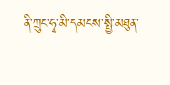ནི་ཀྲུང་ཧྭ་མི་དམངས་སྤྱི་མཐུན་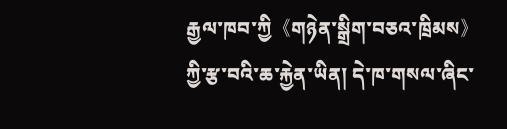རྒྱལ་ཁབ་ཀྱི《གཉེན་སྒྲིག་བཅའ་ཁྲིམས》ཀྱི་རྩ་བའི་ཆ་རྐྱེན་ཡིན། དེ་ཁ་གསལ་ཞིང་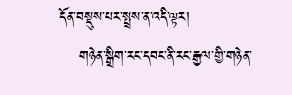དོན་བསྡུས་པར་སྤྲས་ན་འདི་ལྟར།
    གཉེན་སྒྲིག་རང་དབང་ནི་རང་རྒྱལ་གྱི་གཉེན་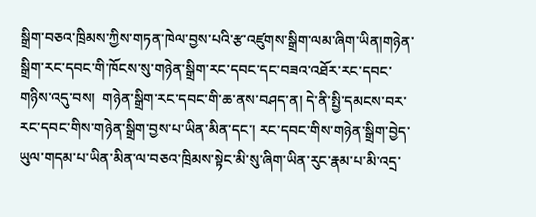སྒྲིག་བཅའ་ཁྲིམས་ཀྱིས་གཏན་ཁེལ་བྱས་པའི་རྩ་འཛུགས་སྒྲིག་ལམ་ཞིག་ཡིན།གཉེན་སྒྲིག་རང་དབང་གི་ཁོངས་སུ་གཉེན་སྒྲིག་རང་དབང་དང་བཟའ་འཐོར་རང་དབང་གཉིས་འདུ་བས།  གཉེན་སྒྲིག་རང་དབང་གི་ཆ་ནས་བཤད་ན། དེ་ནི་སྤྱི་དམངས་བར་རང་དབང་གིས་གཉེན་སྒྲིག་བྱས་པ་ཡིན་མིན་དང་། རང་དབང་གིས་གཉེན་སྒྲིག་བྱེད་ཡུལ་གདམ་པ་ཡིན་མིན་ལ་བཅའ་ཁྲིམས་སྟེང་མི་སུ་ཞིག་ཡིན་རུང་རྣམ་པ་མི་འདྲ་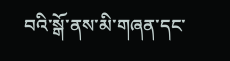བའི་སྒོ་ནས་མི་གཞན་དང་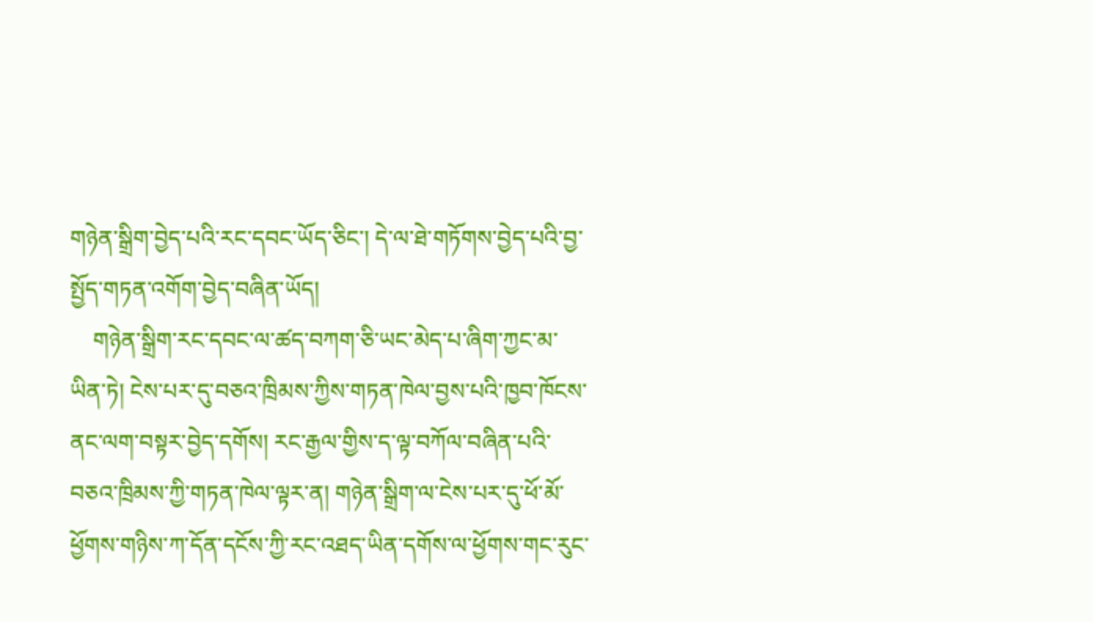གཉེན་སྒྲིག་བྱེད་པའི་རང་དབང་ཡོད་ཅིང་། དེ་ལ་ཐེ་གཏོགས་བྱེད་པའི་བྱ་སྤྱོད་གཏན་འགོག་བྱེད་བཞིན་ཡོད།
    གཉེན་སྒྲིག་རང་དབང་ལ་ཚད་བཀག་ཅི་ཡང་མེད་པ་ཞིག་ཀྱང་མ་ཡིན་ཏེ། ངེས་པར་དུ་བཅའ་ཁྲིམས་ཀྱིས་གཏན་ཁེལ་བྱས་པའི་ཁྱབ་ཁོངས་ནང་ལག་བསྟར་བྱེད་དགོས། རང་རྒྱལ་གྱིས་ད་ལྟ་བཀོལ་བཞིན་པའི་བཅའ་ཁྲིམས་ཀྱི་གཏན་ཁེལ་ལྟར་ན། གཉེན་སྒྲིག་ལ་ངེས་པར་དུ་ཕོ་མོ་ཕྱོགས་གཉིས་ཀ་དོན་དངོས་ཀྱི་རང་འཐད་ཡིན་དགོས་ལ་ཕྱོགས་གང་རུང་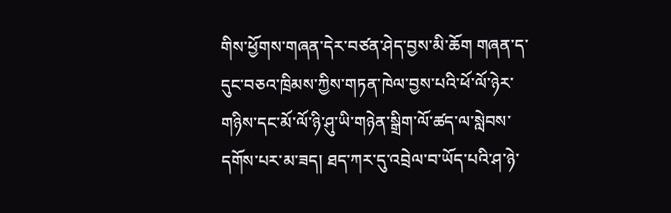གིས་ཕྱོགས་གཞན་དེར་བཙན་ཤེད་བྱས་མི་ཆོག གཞན་ད་དུང་བཅའ་ཁྲིམས་ཀྱིས་གཏན་ཁེལ་བྱས་པའི་ཕོ་ལོ་ཉེར་གཉིས་དང་མོ་ལོ་ཉི་ཤུ་ཡི་གཉེན་སྒྲིག་ལོ་ཚད་ལ་སླེབས་དགོས་པར་མ་ཟད། ཐད་ཀར་དུ་འབྲེལ་བ་ཡོད་པའི་ཤ་ཉེ་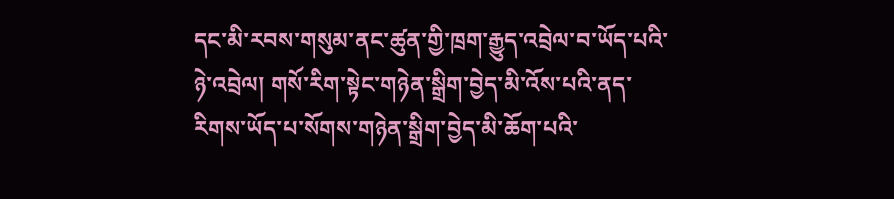དང་མི་རབས་གསུམ་ནང་ཚུན་གྱི་ཁྲག་རྒྱུད་འབྲེལ་བ་ཡོད་པའི་ཉེ་འབྲེལ། གསོ་རིག་སྟེང་གཉེན་སྒྲིག་བྱེད་མི་འོས་པའི་ནད་རིགས་ཡོད་པ་སོགས་གཉེན་སྒྲིག་བྱེད་མི་ཆོག་པའི་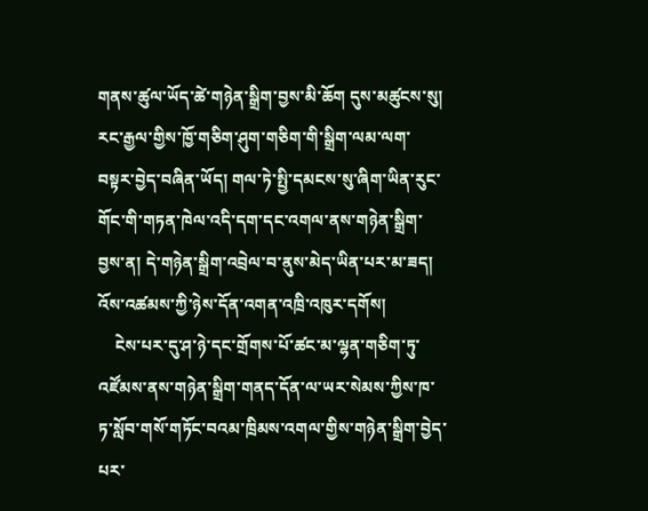གནས་ཚུལ་ཡོད་ཚེ་གཉེན་སྒྲིག་བྱས་མི་ཆོག དུས་མཚུངས་སུ། རང་རྒྱལ་གྱིས་ཁྱོ་གཅིག་ཤུག་གཅིག་གི་སྒྲིག་ལམ་ལག་བསྟར་བྱེད་བཞིན་ཡོད། གལ་ཏེ་སྤྱི་དམངས་སུ་ཞིག་ཡིན་རུང་གོང་གི་གཏན་ཁེལ་འདི་དག་དང་འགལ་ནས་གཉེན་སྒྲིག་བྱས་ན། དེ་གཉེན་སྒྲིག་འབྲེལ་བ་ནུས་མེད་ཡིན་པར་མ་ཟད། འོས་འཚམས་ཀྱི་ཉེས་དོན་འགན་འཁྲི་འཁུར་དགོས།
    ངེས་པར་དུ་ཤ་ཉེ་དང་གྲོགས་པོ་ཚང་མ་ལྷན་གཅིག་ཏུ་འཛོམས་ནས་གཉེན་སྒྲིག་གནད་དོན་ལ་ཡར་སེམས་ཀྱིས་ཁ་ཏ་སློབ་གསོ་གཏོང་བའམ་ཁྲིམས་འགལ་གྱིས་གཉེན་སྒྲིག་བྱེད་པར་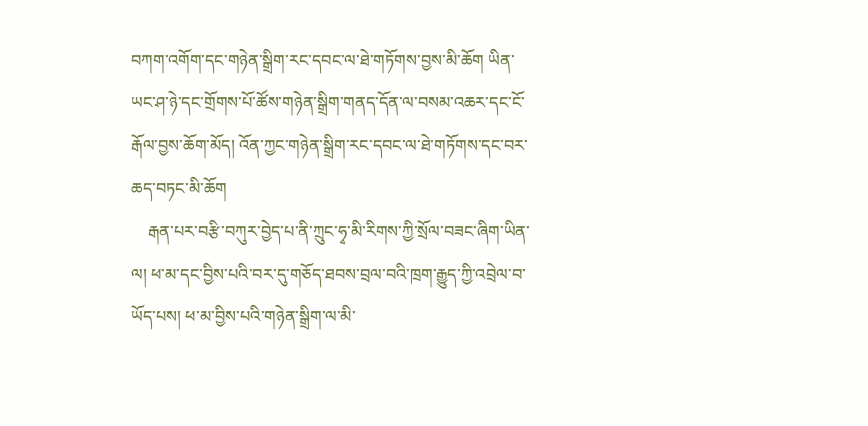བཀག་འགོག་དང་གཉེན་སྒྲིག་རང་དབང་ལ་ཐེ་གཏོགས་བྱས་མི་ཆོག ཡིན་ཡང་ཤ་ཉེ་དང་གྲོགས་པོ་ཚོས་གཉེན་སྒྲིག་གནད་དོན་ལ་བསམ་འཆར་དང་ངོ་རྒོལ་བྱས་ཆོག་མོད། འོན་ཀྱང་གཉེན་སྒྲིག་རང་དབང་ལ་ཐེ་གཏོགས་དང་བར་ཆད་བཏང་མི་ཆོག
    རྒན་པར་བརྩི་བཀུར་བྱེད་པ་ནི་ཀྲུང་ཧྭ་མི་རིགས་ཀྱི་སྲོལ་བཟང་ཞིག་ཡིན་ལ། ཕ་མ་དང་བྱིས་པའི་བར་དུ་གཅོད་ཐབས་བྲལ་བའི་ཁྲག་རྒྱུད་ཀྱི་འབྲེལ་བ་ཡོད་པས། ཕ་མ་བྱིས་པའི་གཉེན་སྒྲིག་ལ་མི་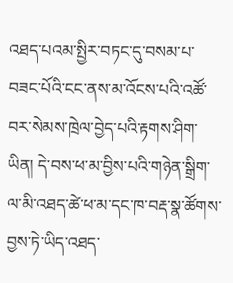འཐད་པའམ་སྤྱིར་བཏང་དུ་བསམ་པ་བཟང་པོའི་ངང་ནས་མ་འོངས་པའི་འཚོ་བར་སེམས་ཁྲེལ་བྱེད་པའི་རྟགས་ཤིག་ཡིན། དེ་བས་ཕ་མ་བྱིས་པའི་གཉེན་སྒྲིག་ལ་མི་འཐད་ཚེ་ཕ་མ་དང་ཁ་བརྡ་སྣ་ཚོགས་བྱས་ཏེ་ཡིད་འཐད་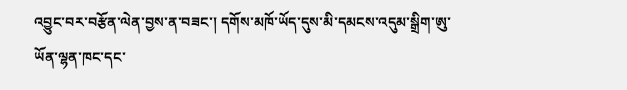འབྱུང་བར་བརྩོན་ལེན་བྱས་ན་བཟང་། དགོས་མཁོ་ཡོད་དུས་མི་དམངས་འདུམ་སྒྲིག་ཨུ་ཡོན་ལྷན་ཁང་དང་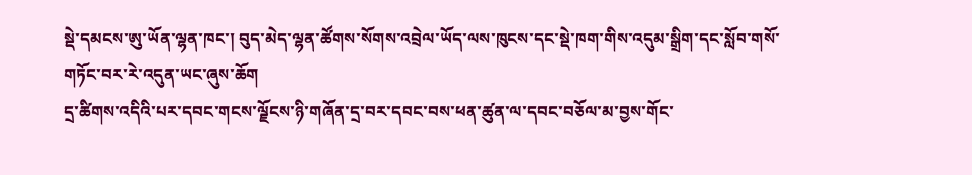སྡེ་དམངས་ཨུ་ཡོན་ལྷན་ཁང་། བུད་མེད་ལྷན་ཚོགས་སོགས་འབྲེལ་ཡོད་ལས་ཁུངས་དང་སྡེ་ཁག་གིས་འདུམ་སྒྲིག་དང་སློབ་གསོ་གཏོང་བར་རེ་འདུན་ཡང་ཞུས་ཆོག
དྲ་ཚིགས་འདིའི་པར་དབང་གངས་ལྗོངས་ཉི་གཞོན་དྲ་བར་དབང་བས་ཕན་ཚུན་ལ་དབང་བཅོལ་མ་བྱས་གོང་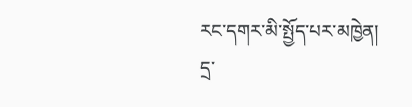རང་དགར་མི་སྤྱོད་པར་མཁྱེན།
དྲ་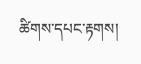ཚིགས་དཔང་རྟགས།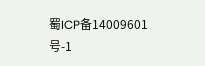蜀ICP备14009601号-1